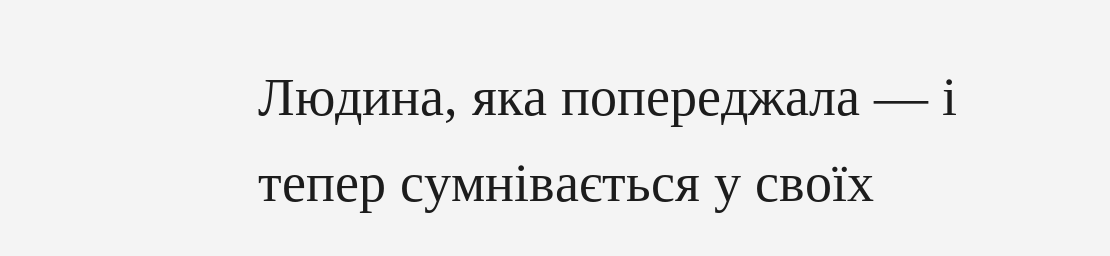Людина, яка попереджала — і тепер сумнівається у своїх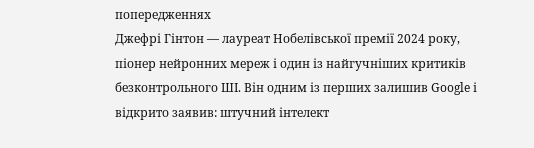попередженнях
Джефрі Гінтон — лауреат Нобелівської премії 2024 року, піонер нейронних мереж і один із найгучніших критиків безконтрольного ШІ. Він одним із перших залишив Google і відкрито заявив: штучний інтелект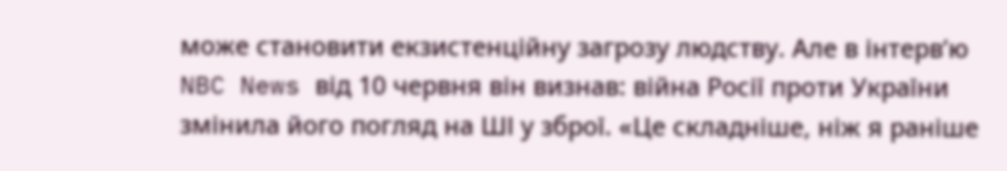може становити екзистенційну загрозу людству. Але в інтерв’ю NBC News від 10 червня він визнав: війна Росії проти України змінила його погляд на ШІ у зброї. «Це складніше, ніж я раніше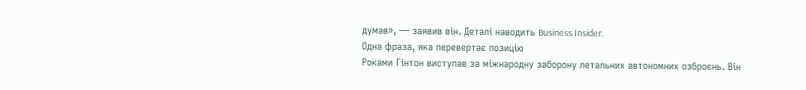думав», — заявив він. Деталі наводить Business Insider.
Одна фраза, яка перевертає позицію
Роками Гінтон виступав за міжнародну заборону летальних автономних озброєнь. Він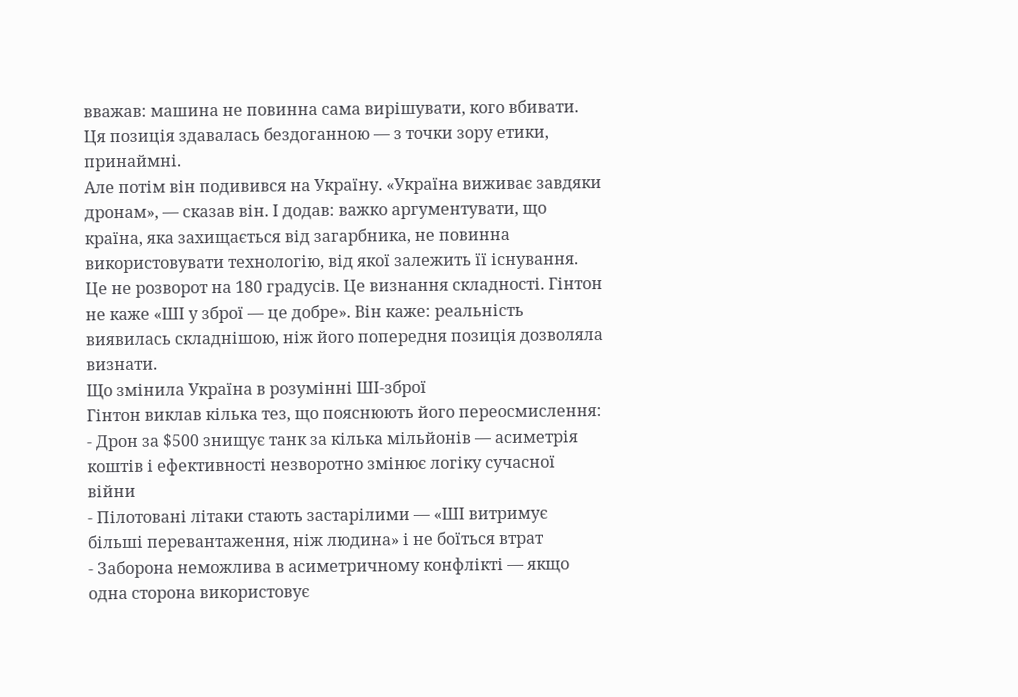вважав: машина не повинна сама вирішувати, кого вбивати. Ця позиція здавалась бездоганною — з точки зору етики, принаймні.
Але потім він подивився на Україну. «Україна виживає завдяки дронам», — сказав він. І додав: важко аргументувати, що країна, яка захищається від загарбника, не повинна використовувати технологію, від якої залежить її існування.
Це не розворот на 180 градусів. Це визнання складності. Гінтон не каже «ШІ у зброї — це добре». Він каже: реальність виявилась складнішою, ніж його попередня позиція дозволяла визнати.
Що змінила Україна в розумінні ШІ-зброї
Гінтон виклав кілька тез, що пояснюють його переосмислення:
- Дрон за $500 знищує танк за кілька мільйонів — асиметрія коштів і ефективності незворотно змінює логіку сучасної війни
- Пілотовані літаки стають застарілими — «ШІ витримує більші перевантаження, ніж людина» і не боїться втрат
- Заборона неможлива в асиметричному конфлікті — якщо одна сторона використовує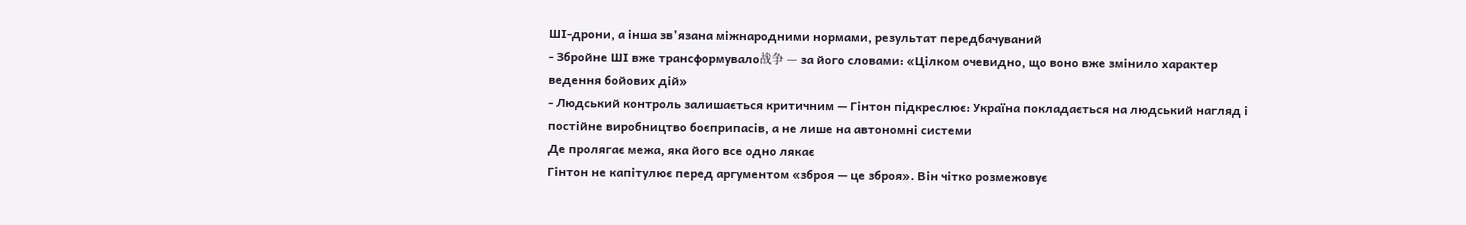ШІ-дрони, а інша зв’язана міжнародними нормами, результат передбачуваний
- Збройне ШІ вже трансформувало战争 — за його словами: «Цілком очевидно, що воно вже змінило характер ведення бойових дій»
- Людський контроль залишається критичним — Гінтон підкреслює: Україна покладається на людський нагляд і постійне виробництво боєприпасів, а не лише на автономні системи
Де пролягає межа, яка його все одно лякає
Гінтон не капітулює перед аргументом «зброя — це зброя». Він чітко розмежовує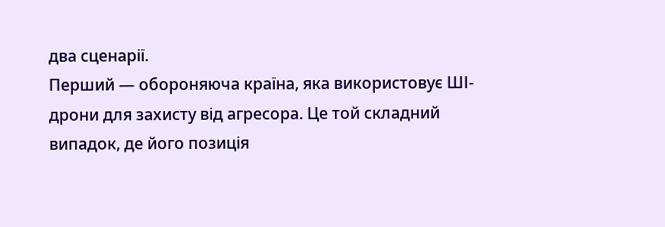два сценарії.
Перший — обороняюча країна, яка використовує ШІ-дрони для захисту від агресора. Це той складний випадок, де його позиція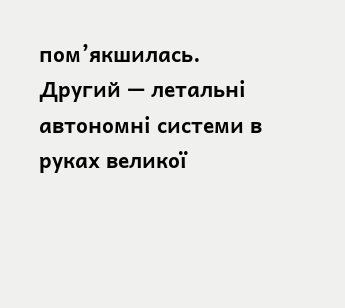пом’якшилась.
Другий — летальні автономні системи в руках великої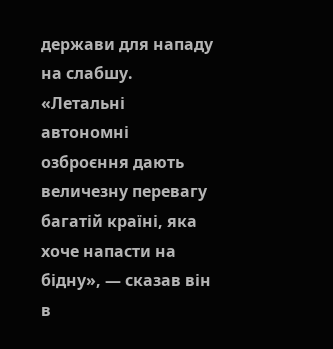держави для нападу на слабшу. «Летальні автономні озброєння дають величезну перевагу багатій країні, яка хоче напасти на бідну», — сказав він в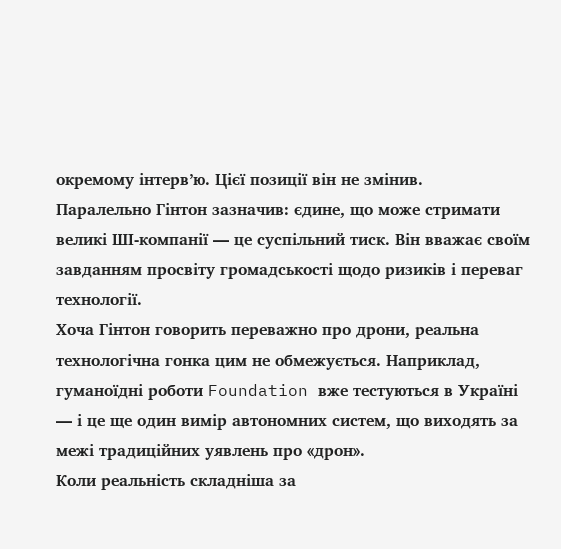окремому інтерв’ю. Цієї позиції він не змінив.
Паралельно Гінтон зазначив: єдине, що може стримати великі ШІ-компанії — це суспільний тиск. Він вважає своїм завданням просвіту громадськості щодо ризиків і переваг технології.
Хоча Гінтон говорить переважно про дрони, реальна технологічна гонка цим не обмежується. Наприклад, гуманоїдні роботи Foundation вже тестуються в Україні — і це ще один вимір автономних систем, що виходять за межі традиційних уявлень про «дрон».
Коли реальність складніша за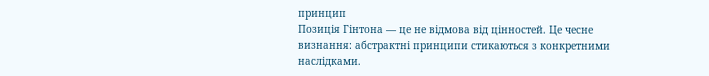принцип
Позиція Гінтона — це не відмова від цінностей. Це чесне визнання: абстрактні принципи стикаються з конкретними наслідками.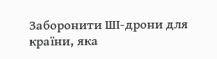Заборонити ШІ-дрони для країни, яка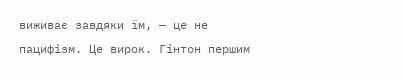виживає завдяки їм, — це не пацифізм. Це вирок. Гінтон першим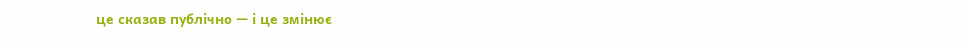це сказав публічно — і це змінює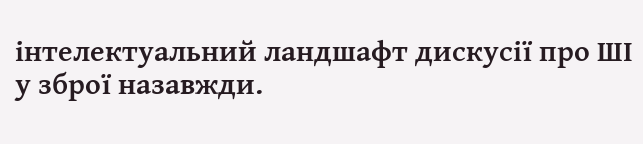інтелектуальний ландшафт дискусії про ШІ у зброї назавжди.